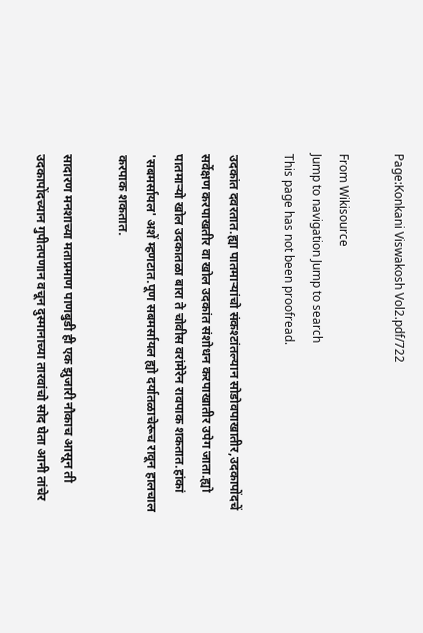Page:Konkani Viswakosh Vol2.pdf/722

From Wikisource
Jump to navigation Jump to search
This page has not been proofread.

उदकांत दवरतात.ह्या पातमाऱ्यांचो संकश्टांतल्यान सोडोवपाखातीर,उदकापोंदचें सर्वेक्षण करपाखतीर वा खोल उदकांत संशोधन करपाखातीर उपेग जाता.ह्यो पातमाऱ्यो खोल उदकातळा बारा ते चोवीस वरांमेरेन रावपाक शकतात.हांकां 'सबमर्सायल' अशें म्हणटात.पूण सबमर्सायल ह्यो दर्यातळाचेरूच रावून हालचाल करपाक शकतात.

सादारण मनशाच्या मताप्रमाण पाणबुडी ही एक झुजारी नौकाच आसून ती उदकापोंदच्यान गुपीतपणान वचून दुस्मानाच्या तारवांचो सोद घेता आनी तांचेर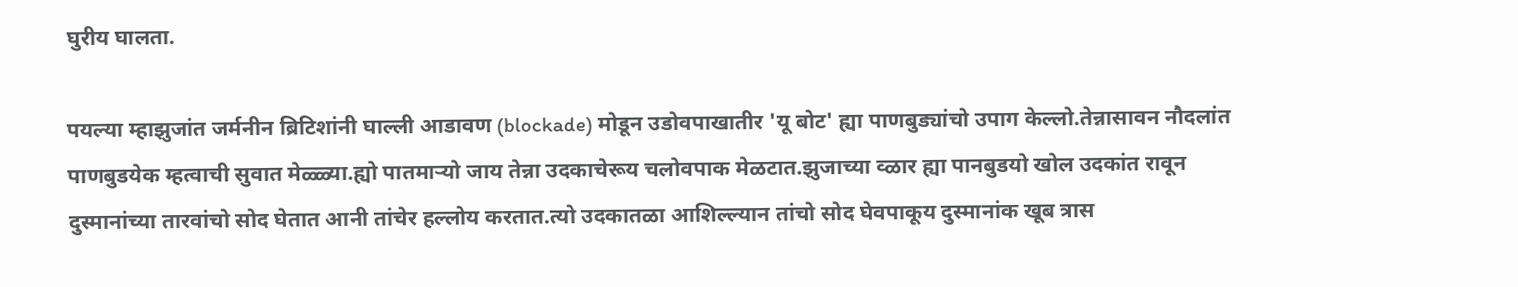घुरीय घालता.

पयल्या म्हाझुजांत जर्मनीन ब्रिटिशांनी घाल्ली आडावण (blockade) मोडून उडोवपाखातीर 'यू बोट' ह्या पाणबुड्यांचो उपाग केल्लो.तेन्नासावन नौदलांत पाणबुडयेक म्हत्वाची सुवात मेळ्ळ्या.ह्यो पातमाऱ्यो जाय तेन्ना उदकाचेरूय चलोवपाक मेळटात.झुजाच्या व्ळार ह्या पानबुडयो खोल उदकांत रावून दुस्मानांच्या तारवांचो सोद घेतात आनी तांचेर हल्लोय करतात.त्यो उदकातळा आशिल्ल्यान तांचो सोद घेवपाकूय दुस्मानांक खूब त्रास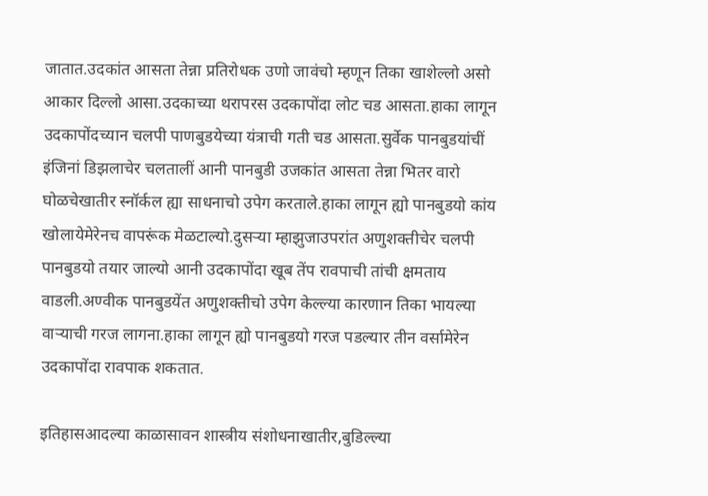जातात.उदकांत आसता तेन्ना प्रतिरोधक उणो जावंचो म्हणून तिका खाशेल्लो असो आकार दिल्लो आसा.उदकाच्या थरापरस उदकापोंदा लोट चड आसता.हाका लागून उदकापोंदच्यान चलपी पाणबुडयेच्या यंत्राची गती चड आसता.सुर्वेक पानबुडयांचीं इंजिनां डिझलाचेर चलतालीं आनी पानबुडी उजकांत आसता तेन्ना भितर वारो घोळचेखातीर स्नॉर्कल ह्या साधनाचो उपेग करताले.हाका लागून ह्यो पानबुडयो कांय खोलायेमेरेनच वापरूंक मेळटाल्यो.दुसऱ्या म्हाझुजाउपरांत अणुशक्तीचेर चलपी पानबुडयो तयार जाल्यो आनी उदकापोंदा खूब तेंप रावपाची तांची क्षमताय वाडली.अण्वीक पानबुडयेंत अणुशक्तीचो उपेग केल्ल्या कारणान तिका भायल्या वाऱ्याची गरज लागना.हाका लागून ह्यो पानबुडयो गरज पडल्यार तीन वर्सामेरेन उदकापोंदा रावपाक शकतात.

इतिहासआदल्या काळासावन शास्त्रीय संशोधनाखातीर,बुडिल्ल्या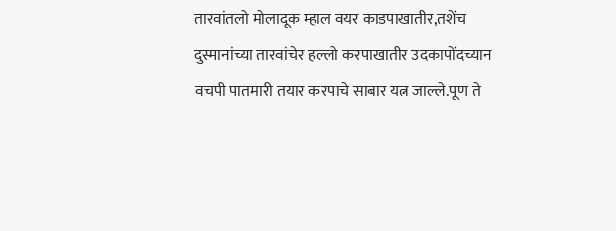तारवांतलो मोलादूक म्हाल वयर काडपाखातीर,तशेंच दुस्मानांच्या तारवांचेर हल्लो करपाखातीर उदकापोंदच्यान वचपी पातमारी तयार करपाचे साबार यत्न जाल्ले.पूण ते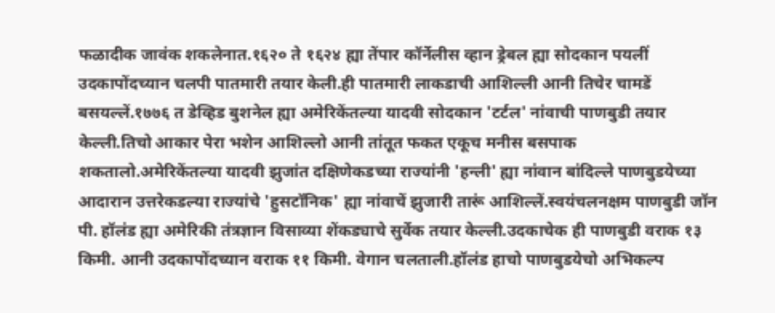फळादीक जावंक शकलेनात.१६२० ते १६२४ ह्या तेंपार कॉर्नेलीस व्हान ड्रेबल ह्या सोदकान पयलीं उदकापोंदच्यान चलपी पातमारी तयार केली.ही पातमारी लाकडाची आशिल्ली आनी तिचेर चामडें बसयल्लें.१७७६ त डेव्हिड बुशनेल ह्या अमेरिकेंतल्या यादवी सोदकान 'टर्टल' नांवाची पाणबुडी तयार केल्ली.तिचो आकार पेरा भशेन आशिल्लो आनी तांतूत फकत एकूच मनीस बसपाक शकतालो.अमेरिकेंतल्या यादवी झुजांत दक्षिणेकडच्या राज्यांनी 'हन्ली' ह्या नांवान बांदिल्ले पाणबुडयेच्या आदारान उत्तरेकडल्या राज्यांचे 'हुसटॉनिक' ह्या नांवाचें झुजारी तारूं आशिल्लें.स्वयंचलनक्षम पाणबुडी जॉन पी. हॉलंड ह्या अमेरिकी तंत्रज्ञान विसाव्या शेंकड्याचे सुर्वेक तयार केल्ली.उदकाचेक ही पाणबुडी वराक १३ किमी. आनी उदकापोंदच्यान वराक ११ किमी. वेगान चलताली.हॉलंड हाचो पाणबुडयेचो अभिकल्प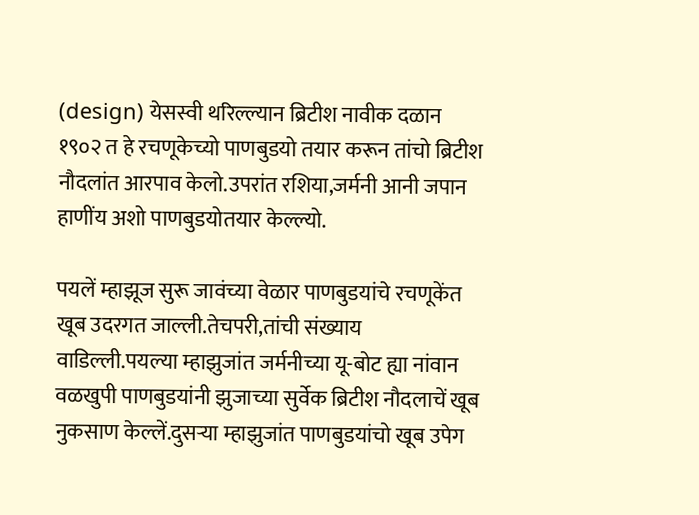(design) येसस्वी थरिल्ल्यान ब्रिटीश नावीक दळान १९०२ त हे रचणूकेच्यो पाणबुडयो तयार करून तांचो ब्रिटीश नौदलांत आरपाव केलो.उपरांत रशिया,जर्मनी आनी जपान हाणींय अशो पाणबुडयोतयार केल्ल्यो.

पयलें म्हाझूज सुरू जावंच्या वेळार पाणबुडयांचे रचणूकेंत खूब उदरगत जाल्ली.तेचपरी,तांची संख्याय वाडिल्ली.पयल्या म्हाझुजांत जर्मनीच्या यू-बोट ह्या नांवान वळखुपी पाणबुडयांनी झुजाच्या सुर्वेक ब्रिटीश नौदलाचें खूब नुकसाण केल्लें.दुसऱ्या म्हाझुजांत पाणबुडयांचो खूब उपेग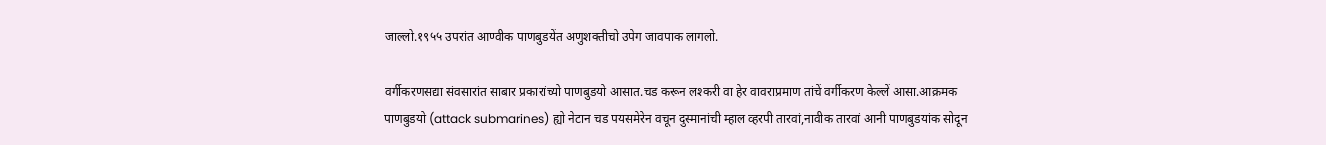जाल्लो.१९५५ उपरांत आण्वीक पाणबुडयेंत अणुशक्तीचो उपेग जावपाक लागलो.

वर्गीकरणसद्या संवसारांत साबार प्रकारांच्यो पाणबुडयो आसात.चड करून लश्करी वा हेर वावराप्रमाण तांचें वर्गीकरण केल्लें आसा.आक्रमक पाणबुडयो (attack submarines) ह्यो नेटान चड पयसमेरेन वचून दुस्मानांची म्हाल व्हरपी तारवां,नावीक तारवां आनी पाणबुडयांक सोदून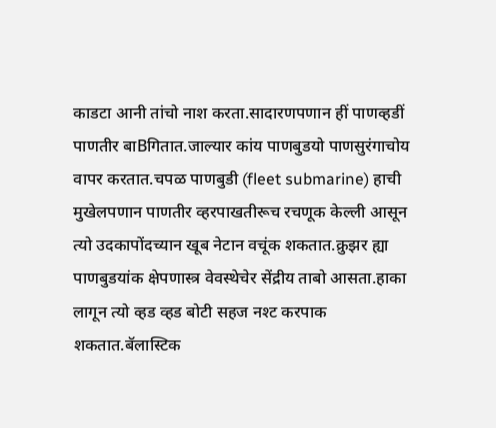काडटा आनी तांचो नाश करता.सादारणपणान हीं पाणव्हडीं पाणतीर बाBगितात.जाल्यार कांय पाणबुडयो पाणसुरंगाचोय वापर करतात.चपळ पाणबुडी (fleet submarine) हाची मुखेलपणान पाणतीर व्हरपाखतीरूच रचणूक केल्ली आसून त्यो उदकापोंदच्यान खूब नेटान वचूंक शकतात.क्रुझर ह्या पाणबुडयांक क्षेपणास्त्र वेवस्थेचेर सेंद्रीय ताबो आसता.हाका लागून त्यो व्हड व्हड बोटी सहज नश्ट करपाक शकतात.बॅलास्टिक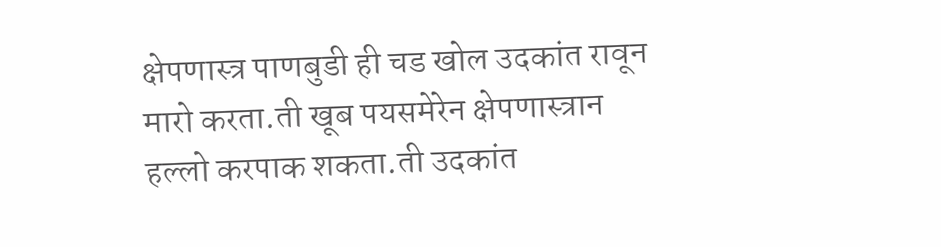क्षेपणास्त्र पाणबुडी ही चड खोल उदकांत रावून मारो करता.ती खूब पयसमेरेन क्षेपणास्त्रान हल्लो करपाक शकता.ती उदकांत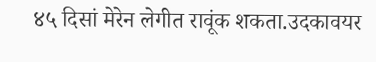४५ दिसां मेरेन लेगीत रावूंक शकता.उदकावयर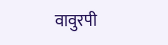वावुरपी